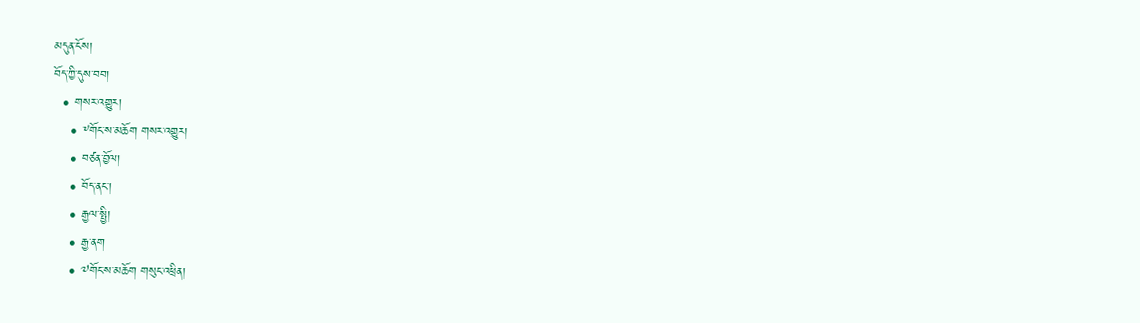མདུན་ངོས།
བོད་ཀྱི་དུས་བབ།
  • གསར་འགྱུར།
    • ༸གོང་ས་མཆོག གསར་འགྱུར།
    • བཙན་བྱོལ།
    • བོད་ནང་།
    • རྒྱལ་སྤྱི།
    • རྒྱ་ནག
    • ༧གོང་ས་མཆོག གསུང་འཕྲིན།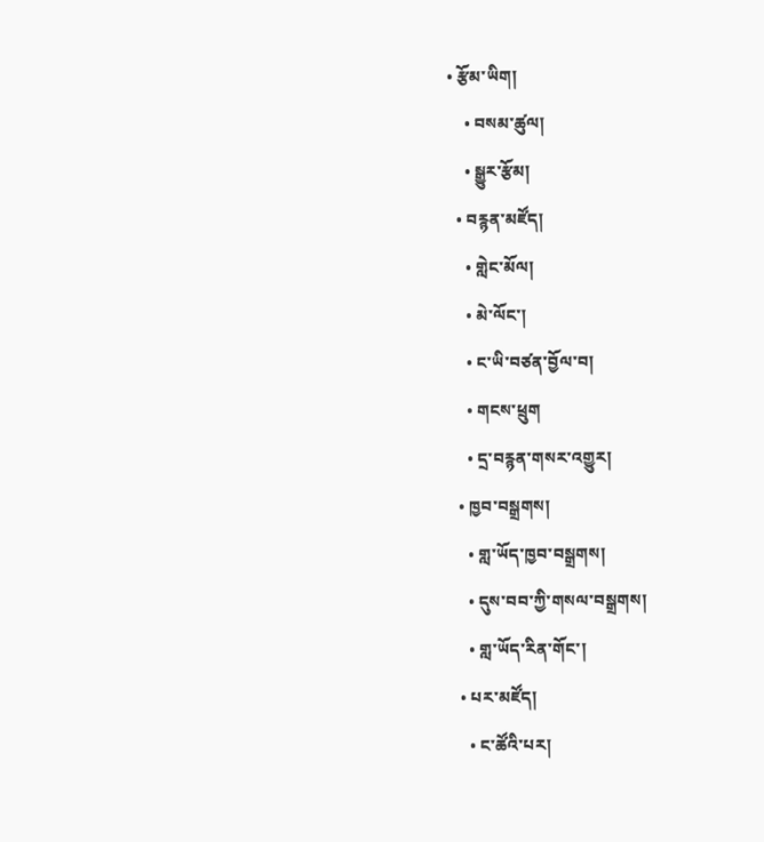• རྩོམ་ཡིག།
    • བསམ་ཚུལ།
    • སྒྱུར་རྩོམ།
  • བརྙན་མཛོད།
    • གླེང་མོལ།
    • མེ་ལོང་།
    • ང་ཡི་བཙན་བྱོལ་བ།
    • གངས་ཕྲུག
    • དྲ་བརྙན་གསར་འགྱུར།
  • ཁྱབ་བསྒྲགས།
    • གླ་ཡོད་ཁྱབ་བསྒྲགས།
    • དུས་བབ་ཀྱི་གསལ་བསྒྲགས།
    • གླ་ཡོད་རིན་གོང་།
  • པར་མཛོད།
    • ང་ཚོའི་པར།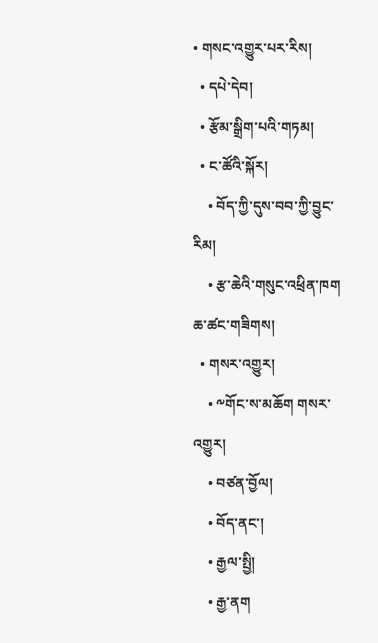• གསང་འགྱུར་པར་རིས།
  • དཔེ་དེབ།
  • རྩོམ་སྒྲིག་པའི་གཏམ།
  • ང་ཚོའི་སྐོར།
    • བོད་ཀྱི་དུས་བབ་ཀྱི་བྱུང་རིམ།
    • རྩ་ཆེའི་གསུང་འཕྲིན་ཁག
ཆ་ཚང་གཟིགས།
  • གསར་འགྱུར།
    • ༸གོང་ས་མཆོག གསར་འགྱུར།
    • བཙན་བྱོལ།
    • བོད་ནང་།
    • རྒྱལ་སྤྱི།
    • རྒྱ་ནག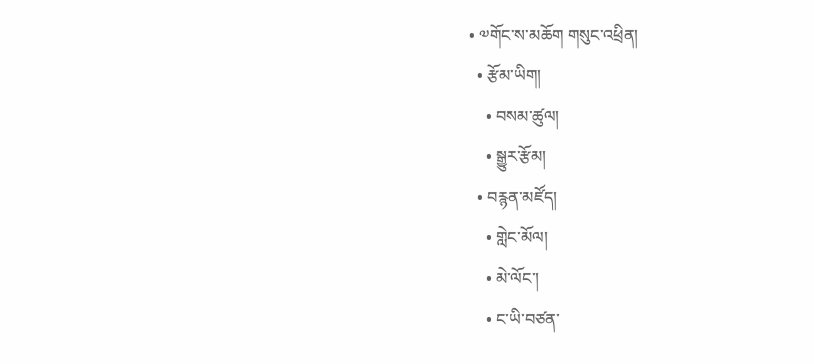• ༧གོང་ས་མཆོག གསུང་འཕྲིན།
  • རྩོམ་ཡིག།
    • བསམ་ཚུལ།
    • སྒྱུར་རྩོམ།
  • བརྙན་མཛོད།
    • གླེང་མོལ།
    • མེ་ལོང་།
    • ང་ཡི་བཙན་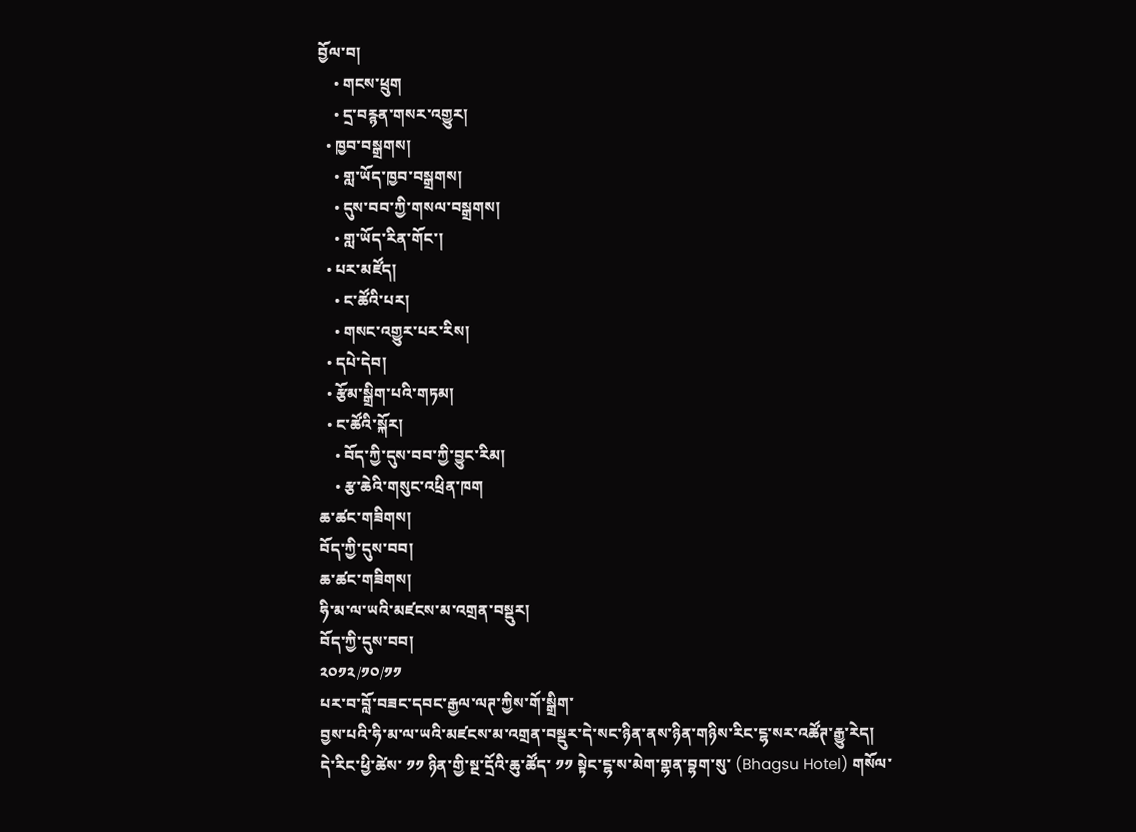བྱོལ་བ།
    • གངས་ཕྲུག
    • དྲ་བརྙན་གསར་འགྱུར།
  • ཁྱབ་བསྒྲགས།
    • གླ་ཡོད་ཁྱབ་བསྒྲགས།
    • དུས་བབ་ཀྱི་གསལ་བསྒྲགས།
    • གླ་ཡོད་རིན་གོང་།
  • པར་མཛོད།
    • ང་ཚོའི་པར།
    • གསང་འགྱུར་པར་རིས།
  • དཔེ་དེབ།
  • རྩོམ་སྒྲིག་པའི་གཏམ།
  • ང་ཚོའི་སྐོར།
    • བོད་ཀྱི་དུས་བབ་ཀྱི་བྱུང་རིམ།
    • རྩ་ཆེའི་གསུང་འཕྲིན་ཁག
ཆ་ཚང་གཟིགས།
བོད་ཀྱི་དུས་བབ།
ཆ་ཚང་གཟིགས།
ཧི་མ་ལ་ཡའི་མཛངས་མ་འགྲན་བསྡུར།
བོད་ཀྱི་དུས་བབ།
༢༠༡༢/༡༠/༡༡
པར་བ་བློ་བཟང་དབང་རྒྱལ་ལཊ་ཀྱིས་གོ་སྒྲིག་
བྱས་པའི་ཧི་མ་ལ་ཡའི་མཛངས་མ་འགྲན་བསྡུར་དེ་སང་ཉིན་ནས་ཉིན་གཉིས་རིང་ངྷ་སར་འཚོཊ་རྒྱུ་རེད།
དེ་རིང་ཕྱི་ཚེས་ ༡༡ ཉིན་གྱི་སྔ་དྲོའི་ཆུ་ཚོད་ ༡༡ སྟེང་ངྷ་ས་མེག་གྷན་བྷག་སུ་ (Bhagsu Hotel) གསོལ་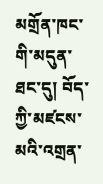མགྲོན་ཁང་གི་མདུན་ཐང་དུ། བོད་ཀྱི་མཛངས་མའི་འགྲན་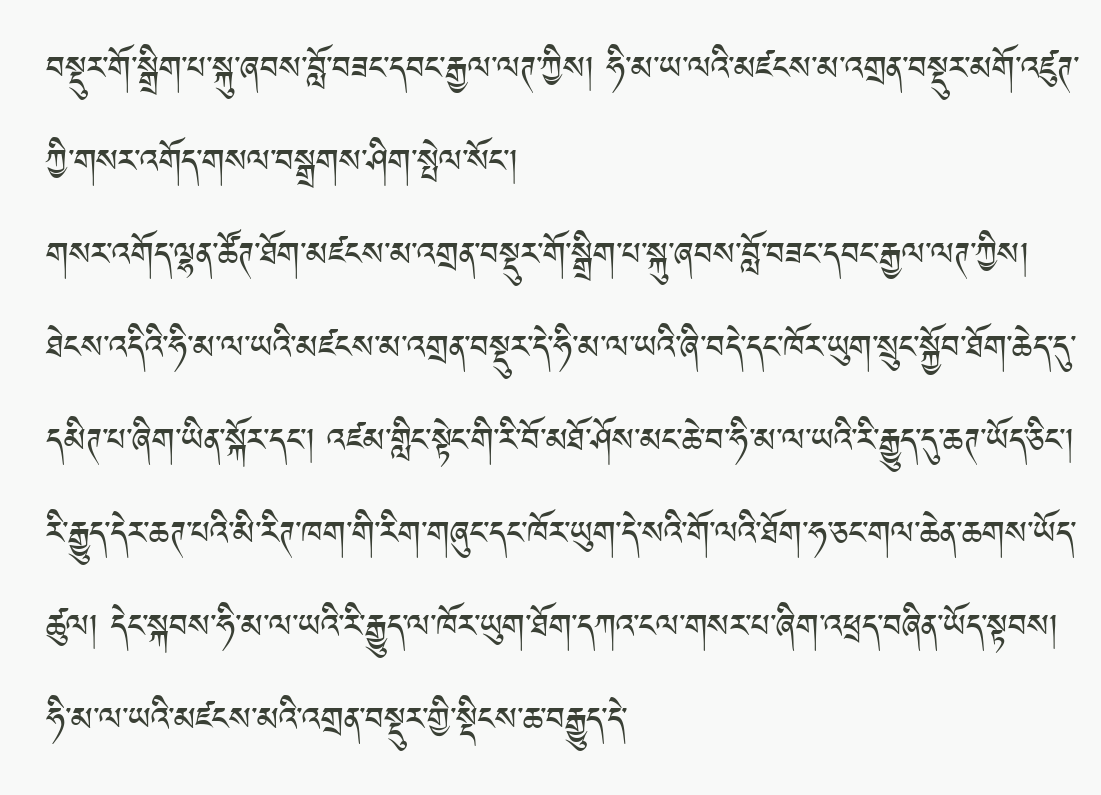བསྡུར་གོ་སྒྲིག་པ་སྐུ་ཞབས་བློ་བཟང་དབང་རྒྱལ་ལཊ་ཀྱིས། ཧི་མ་ཡ་ལའི་མཛངས་མ་འགྲན་བསྡུར་མགོ་འཛུཊ་ཀྱི་གསར་འགོད་གསལ་བསྒྲགས་ཤིག་སྤེལ་སོང་།
གསར་འགོད་ལྷན་ཚོཊ་ཐོག་མཛངས་མ་འགྲན་བསྡུར་གོ་སྒྲིག་པ་སྐུ་ཞབས་བློ་བཟང་དབང་རྒྱལ་ལཊ་ཀྱིས། ཐེངས་འདིའི་ཧི་མ་ལ་ཡའི་མཛངས་མ་འགྲན་བསྡུར་དེ་ཧི་མ་ལ་ཡའི་ཞི་བདེ་དང་ཁོར་ཡུག་སྲུང་སྐྱོབ་ཐོག་ཆེད་དུ་དམིཊ་པ་ཞིག་ཡིན་སྐོར་དང་། འཛམ་གླིང་སྟེང་གི་རི་བོ་མཐོ་ཤོས་མང་ཆེ་བ་ཧི་མ་ལ་ཡའི་རི་རྒྱུད་དུ་ཆཊ་ཡོད་ཅིང་། རི་རྒྱུད་དེར་ཆཊ་པའི་མི་རིཊ་ཁག་གི་རིག་གཞུང་དང་ཁོར་ཡུག་དེ་སའི་གོ་ལའི་ཐོག་ཧ་ཅང་གལ་ཆེན་ཆགས་ཡོད་ཚུལ། དེང་སྐབས་ཧི་མ་ལ་ཡའི་རི་རྒྱུད་ལ་ཁོར་ཡུག་ཐོག་དཀའ་ངལ་གསར་པ་ཞིག་འཕྲད་བཞིན་ཡོད་སྟབས། ཧི་མ་ལ་ཡའི་མཛངས་མའི་འགྲན་བསྡུར་གྱི་སྡིངས་ཆ་བརྒྱུད་དེ་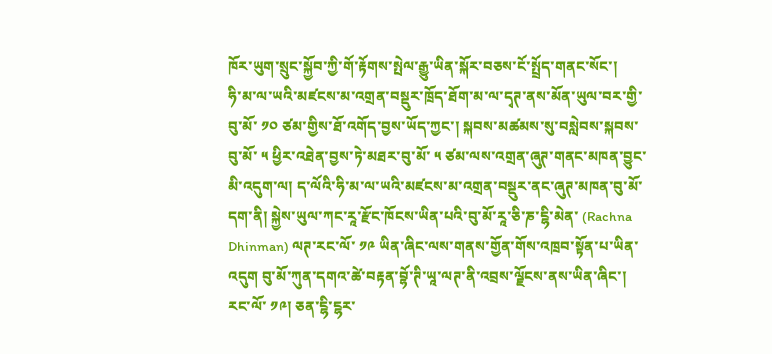ཁོར་ཡུག་སྲུང་སྐྱོབ་ཀྱི་གོ་རྟོགས་སྤེལ་རྒྱུ་ཡིན་སྐོར་བཅས་ངོ་སྤྲོད་གནང་སོང་།
ཧི་མ་ལ་ཡའི་མཛངས་མ་འགྲན་བསྡུར་ཁྲོད་ཐོག་མ་ལ་དྭཊ་ནས་མོན་ཡུལ་བར་གྱི་བུ་མོ་ ༡༠ ཙམ་གྱིས་ཐོ་འགོད་བྱས་ཡོད་ཀྱང་། སྐབས་མཚམས་སུ་བསླེབས་སྐབས་བུ་མོ་ ༥ ཕྱིར་འཐེན་བྱས་ཏེ་མཐར་བུ་མོ་ ༥ ཙམ་ལས་འགྲན་ཞུཊ་གནང་མཁན་བྱུང་མི་འདུག་ལ། ད་ལོའི་ཧི་མ་ལ་ཡའི་མཛངས་མ་འགྲན་བསྡུར་ནང་ཞུཊ་མཁན་བུ་མོ་དག་ནི། སྐྱེས་ཡུལ་ཀང་རཱ་རྫོང་ཁོངས་ཡིན་པའི་བུ་མོ་རཱ་ཅི་ཎ་ངྷི་མེན་ (Rachna Dhinman) ལཊ་རང་ལོ་ ༡༩ ཡིན་ཞིང་ལས་གནས་གྱོན་གོས་འཁྲབ་སྟོན་པ་ཡིན་འདུག བུ་མོ་ཀུན་དགའ་ཚེ་བརྟན་བྷོ་ཊི་ཡཱ་ལཊ་ནི་འབྲས་ལྗོངས་ནས་ཡིན་ཞིང་། རང་ལོ་ ༡༩། ཅན་ངྷི་ངྷར་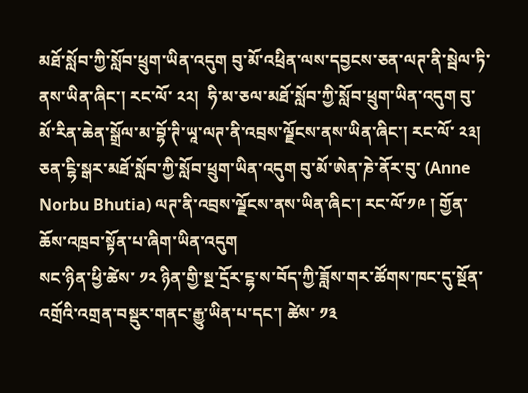མཐོ་སློབ་ཀྱི་སློབ་ཕྲུག་ཡིན་འདུག བུ་མོ་འཕྲིན་ལས་དབྱངས་ཅན་ལཊ་ནི་སྦེལ་ཏི་ནས་ཡིན་ཞིང་། རང་ལོ་ ༢༢།  ཧི་མ་ཅལ་མཐོ་སློབ་ཀྱི་སློབ་ཕྲུག་ཡིན་འདུག བུ་མོ་རིན་ཆེན་སྒྲོལ་མ་བྷོ་ཊི་ཡཱ་ལཊ་ནི་འབྲས་ལྗོངས་ནས་ཡིན་ཞིང་། རང་ལོ་ ༢༣། ཅན་ངྷི་སྒར་མཐོ་སློབ་ཀྱི་སློབ་ཕྲུག་ཡིན་འདུག བུ་མོ་ཨེན་ཎེ་ནོར་བུ་ (Anne Norbu Bhutia) ལཊ་ནི་འབྲས་ལྗོངས་ནས་ཡིན་ཞིང་། རང་ལོ་༡༩ ། གྱོན་ཆོས་འཁྲབ་སྟོན་པ་ཞིག་ཡིན་འདུག
སང་ཉིན་ཕྱི་ཚེས་ ༡༢ ཉིན་གྱི་སྔ་དྲོར་ངྷ་ས་བོད་ཀྱི་ཟློས་གར་ཚོགས་ཁང་དུ་སྔོན་འགྲོའི་འགྲན་བསྡུར་གནང་རྒྱུ་ཡིན་པ་དང་། ཚེས་ ༡༣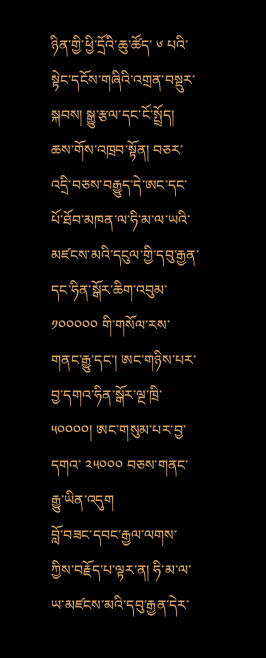ཉིན་གྱི་ཕྱི་དྲོའི་ཆུ་ཚོད་ ༦ པའི་སྟེང་དངོས་གཞིའི་འགྲན་བསྡུར་སྐབས། སྒྱུ་རྩལ་དང་ངོ་སྤྲོད། ཆས་གོས་འཁྲབ་སྟོན། བཅར་འདྲི་བཅས་བརྒྱུད་དེ་ཨང་དང་པོ་ཐོབ་མཁན་ལ་ཧི་མ་ལ་ཡའི་མཛངས་མའི་དངུལ་གྱི་དབུ་རྒྱན་དང་ཧིན་སྒོར་ཆིག་འབུམ་ ༡༠༠༠༠༠ གི་གསོལ་རས་གནང་རྒྱུ་དང་། ཨང་གཉིས་པར་བྱ་དགའ་ཧིན་སྒོར་ལྔ་ཁྲི་ ༥༠༠༠༠། ཨང་གསུམ་པར་བྱ་དགའ་ ༢༥༠༠༠ བཅས་གནང་རྒྱུ་ཡིན་འདུག
བློ་བཟང་དབང་རྒྱལ་ལགས་ཀྱིས་བརྗོད་པ་ལྟར་ན། ཧི་མ་ལ་ཡ་མཛངས་མའི་དབུ་རྒྱན་དེར་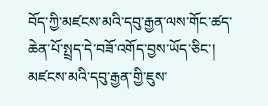བོད་ཀྱི་མཛངས་མའི་དབུ་རྒྱན་ལས་གོང་ཚད་ཆེན་པོ་སྤྲད་དེ་བཟོ་འགོད་བྱས་ཡོད་ཅིང་། མཛངས་མའི་དབུ་རྒྱན་གྱི་ཇུས་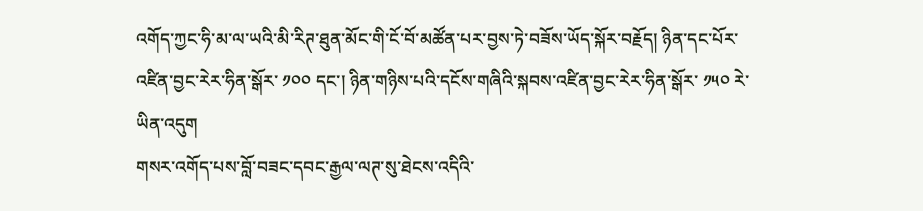འགོད་ཀྱང་ཧི་མ་ལ་ཡའི་མི་རིཊ་ཐུན་མོང་གི་ངོ་བོ་མཚོན་པར་བྱས་ཏེ་བཟོས་ཡོད་སྐོར་བརྗོད། ཉིན་དང་པོར་འཛིན་བྱང་རེར་ཧིན་སྒོར་ ༡༠༠ དང་། ཉིན་གཉིས་པའི་དངོས་གཞིའི་སྐབས་འཛིན་བྱང་རེར་ཧིན་སྒོར་ ༡༥༠ རེ་ཡིན་འདུག
གསར་འགོད་པས་བློ་བཟང་དབང་རྒྱལ་ལཊ་སུ་ཐེངས་འདིའི་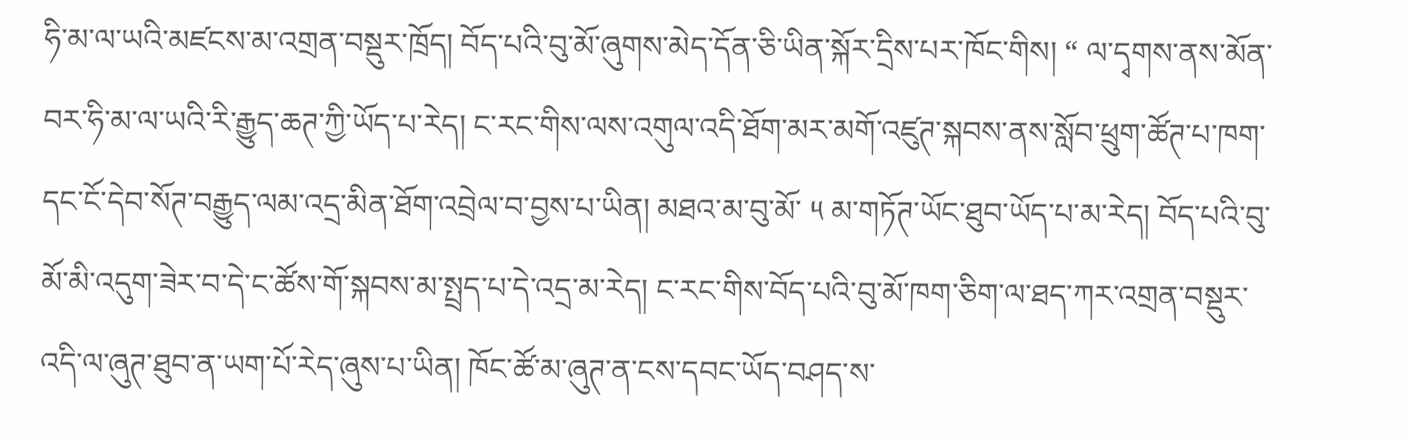ཧི་མ་ལ་ཡའི་མཛངས་མ་འགྲན་བསྡུར་ཁྲོད། བོད་པའི་བུ་མོ་ཞུགས་མེད་དོན་ཅི་ཡིན་སྐོར་དྲིས་པར་ཁོང་གིས། “ ལ་དྭགས་ནས་མོན་བར་ཧི་མ་ལ་ཡའི་རི་རྒྱུད་ཆཊ་ཀྱི་ཡོད་པ་རེད། ང་རང་གིས་ལས་འགུལ་འདི་ཐོག་མར་མགོ་འཛུཊ་སྐབས་ནས་སློབ་ཕྲུག་ཚོཊ་པ་ཁག་དང་ངོ་དེབ་སོཊ་བརྒྱུད་ལམ་འདྲ་མིན་ཐོག་འབྲེལ་བ་བྱས་པ་ཡིན། མཐའ་མ་བུ་མོ་ ༥ མ་གཏོཊ་ཡོང་ཐུབ་ཡོད་པ་མ་རེད། བོད་པའི་བུ་མོ་མི་འདུག་ཟེར་བ་དེ་ང་ཚོས་གོ་སྐབས་མ་སྤྲད་པ་དེ་འདྲ་མ་རེད། ང་རང་གིས་བོད་པའི་བུ་མོ་ཁག་ཅིག་ལ་ཐད་ཀར་འགྲན་བསྡུར་འདི་ལ་ཞུཊ་ཐུབ་ན་ཡག་པོ་རེད་ཞུས་པ་ཡིན། ཁོང་ཚོ་མ་ཞུཊ་ན་ངས་དབང་ཡོད་བཤད་ས་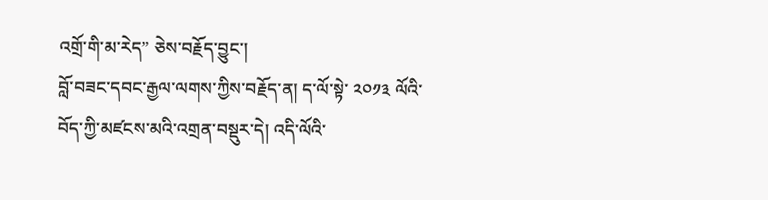འགྲོ་གི་མ་རེད” ཅེས་བརྗོད་བྱུང་།
བློ་བཟང་དབང་རྒྱལ་ལགས་ཀྱིས་བརྗོད་ན། ད་ལོ་སྟེ་ ༢༠༡༣ ལོའི་བོད་ཀྱི་མཛངས་མའི་འགྲན་བསྡུར་དེ། འདི་ལོའི་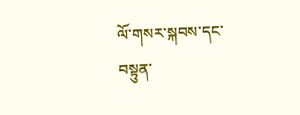ལོ་གསར་སྐབས་དང་བསྟུན་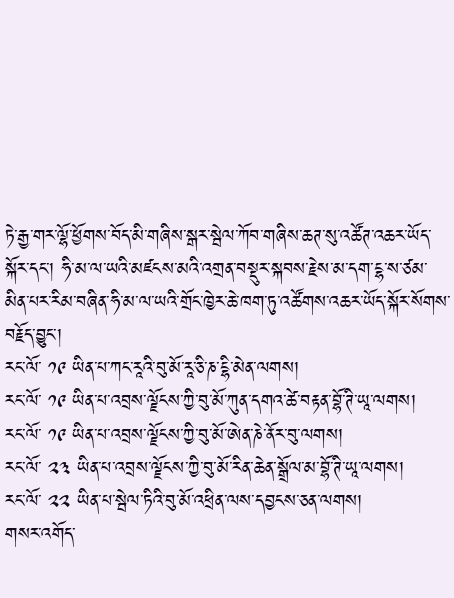ཏེ་རྒྱ་གར་ལྷོ་ཕྱོགས་བོད་མི་གཞིས་སྒར་སྦེལ་ཀོབ་གཞིས་ཆཊ་སུ་འཚོཊ་འཆར་ཡོད་སྐོར་དང་། ཧི་མ་ལ་ཡའི་མཛངས་མའི་འགྲན་བསྡུར་སྐབས་རྗེས་མ་དག་ངྷ་ས་ཙམ་མིན་པར་རིམ་བཞིན་ཧི་མ་ལ་ཡའི་གྲོང་ཁྱེར་ཆེ་ཁག་ཏུ་འཚོགས་འཆར་ཡོད་སྐོར་སོགས་བརྗོད་བྱུང་།
རང་ལོ་ ༡༩ ཡིན་པ་ཀང་རཱའི་བུ་མོ་རཱ་ཅི་ཎ་ངྷི་མེན་ལགས།
རང་ལོ་ ༡༩ ཡིན་པ་འབྲས་ལྗོངས་ཀྱི་བུ་མོ་ཀུན་དགའ་ཚེ་བརྟན་བྷོ་ཊི་ཡཱ་ལགས།
རང་ལོ་ ༡༩ ཡིན་པ་འབྲས་ལྗོངས་ཀྱི་བུ་མོ་ཨེན་ཎེ་ནོར་བུ་ལགས།
རང་ལོ་ ༢༣ ཡིན་པ་འབྲས་ལྗོངས་ཀྱི་བུ་མོ་རིན་ཆེན་སྒྲོལ་མ་བྷོ་ཊི་ཡཱ་ལགས།
རང་ལོ་ ༢༢ ཡིན་པ་སྦེལ་ཏིའི་བུ་མོ་འཕྲིན་ལས་དབྱངས་ཅན་ལགས།
གསར་འགོད་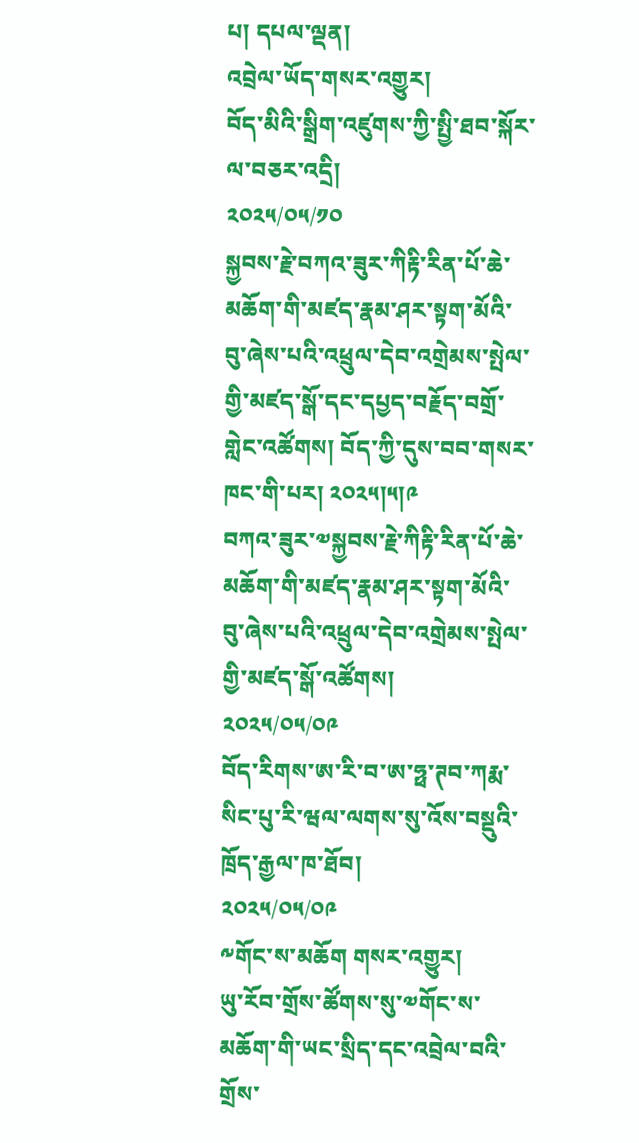པ། དཔལ་ལྡན།
འབྲེལ་ཡོད་གསར་འགྱུར།
བོད་མིའི་སྒྲིག་འཛུགས་ཀྱི་སྤྱི་ཐབ་སྐོར་ལ་བཅར་འདྲི།
༢༠༢༥/༠༥/༡༠
སྐྱབས་རྗེ་བཀའ་ཟུར་ཀིརྟི་རིན་པོ་ཆེ་མཆོག་གི་མཛད་རྣམ་ཤར་སྟག་མོའི་བུ་ཞེས་པའི་འཕྲུལ་དེབ་འགྲེམས་སྤེལ་གྱི་མཛད་སྒོ་དང་དཔྱད་བརྗོད་བགྲོ་གླེང་འཚོགས། བོད་ཀྱི་དུས་བབ་གསར་ཁང་གི་པར། ༢༠༢༥།༥།༩
བཀའ་ཟུར་༧སྐྱབས་རྗེ་ཀིརྟི་རིན་པོ་ཆེ་མཆོག་གི་མཛད་རྣམ་ཤར་སྟག་མོའི་བུ་ཞེས་པའི་འཕྲུལ་དེབ་འགྲེམས་སྤེལ་གྱི་མཛད་སྒོ་འཚོགས།
༢༠༢༥/༠༥/༠༩
བོད་རིགས་ཨ་རི་བ་ཨ་ཧྥ་ཊབ་ཀརྨ་སིང་པུ་རི་ཝལ་ལགས་སུ་འོས་བསྡུའི་ཁྲོད་རྒྱལ་ཁ་ཐོབ།
༢༠༢༥/༠༥/༠༩
༸གོང་ས་མཆོག གསར་འགྱུར།
ཡུ་རོབ་གྲོས་ཚོགས་སུ་༧གོང་ས་མཆོག་གི་ཡང་སྲིད་དང་འབྲེལ་བའི་གྲོས་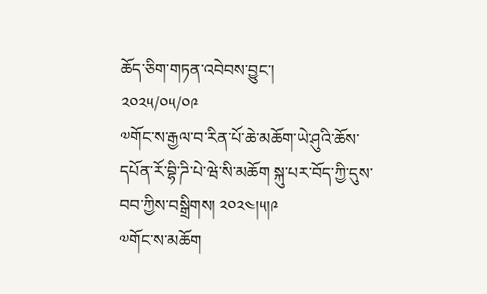ཆོད་ཅིག་གཏན་འབེབས་བྱུང་།
༢༠༢༥/༠༥/༠༩
༧གོང་ས་རྒྱལ་བ་རིན་པོ་ཆེ་མཆོག་ཡེ་ཤུའི་ཆོས་དཔོན་རོ་བྷི་ཌི་པེ་ཝེ་སི་མཆོག སྐུ་པར་བོད་ཀྱི་དུས་བབ་ཀྱིས་བསྒྲིགས། ༢༠༢༤།༥།༩
༧གོང་ས་མཆོག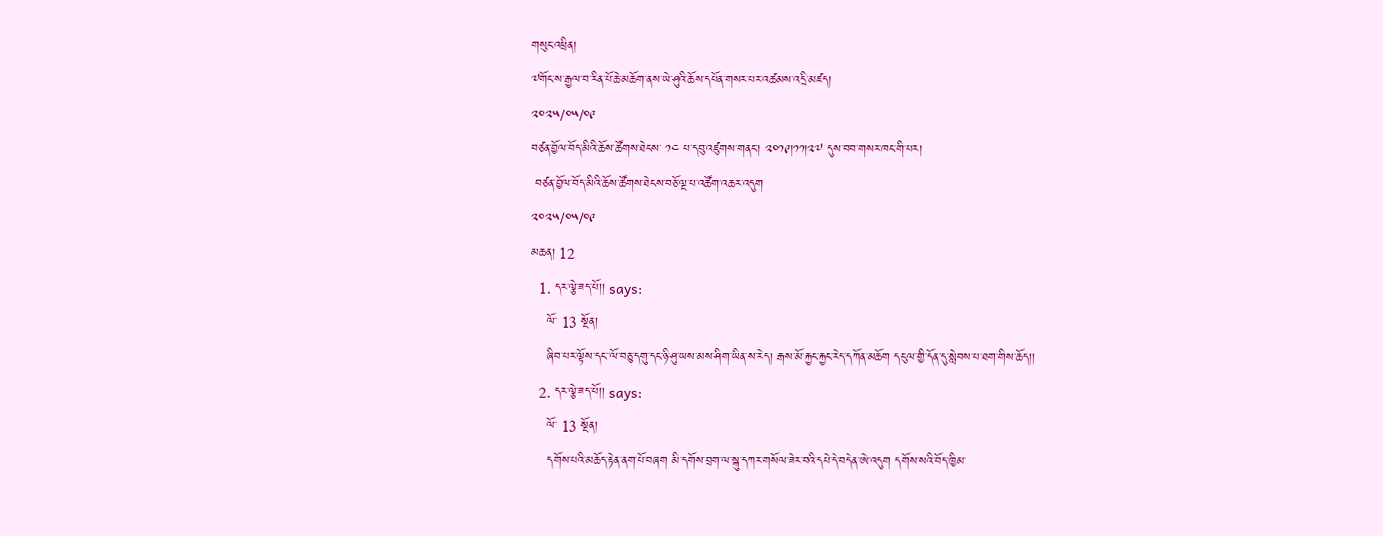གསུང་འཕྲིན།
༧གོང་ས་རྒྱལ་བ་རིན་པོ་ཆེ་མཆོག་ནས་ཡེ་ཤུའི་ཆོས་དཔོན་གསར་པར་འཚམས་འདྲི་མཛད།
༢༠༢༥/༠༥/༠༩
བཙན་བྱོལ་བོད་མིའི་ཆོས་ཚོགས་ཐེངས་ ༡༤ པ་དབུ་འཛུགས་གནང་། ༢༠༡༩།༡༡།༢༧ དུས་བབ་གསར་ཁང་གི་པར།
 བཙན་བྱོལ་བོད་མིའི་ཆོས་ཚོགས་ཐེངས་བཅོ་ལྔ་པ་འཚོག་འཆར་འདུག
༢༠༢༥/༠༥/༠༩
མཆན། 12
  1. དར་ལྕེ་ཟད་པོ།། says:
    ལོ་ 13 སྔོན།
    ཞིབ་པར་ལྟོས་དང་་ལོ་བཅུ་དགུ་དང་ཉི་ཤུ་ཡས་མས་ཤིག་ཡིན་ས་རེད། རྒས་མོ་རྐྱང་རྐྱང་རེད་དཀོན་མཆོག དངུལ་གྱི་དོན་དུ་སླེབས་པ་ཐག་གིས་ཆོད།།
  2. དར་ལྕེ་ཟད་པོ།། says:
    ལོ་ 13 སྔོན།
    དགོས་པའི་མཆོད་རྟེན་ནག་པོ་བཞག མི་དགོས་བྲག་ལ་སྐུ་དཀར་གསོལ་ཟེར་བའི་དཔེ་དེ་བདེན་ཨེ་འདུག དགོས་སའི་བོད་ཁྱིམ་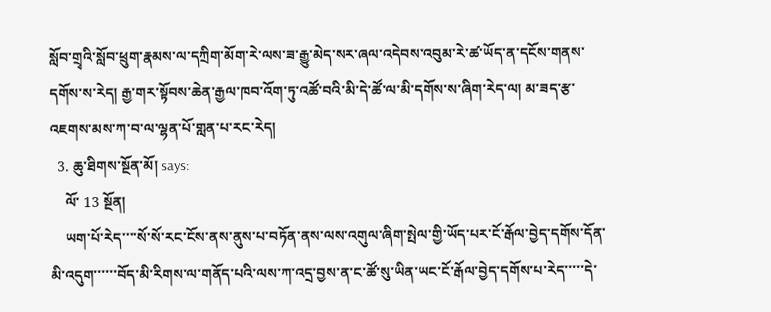སློབ་གྲྭའི་སློབ་ཕྲུག་རྣམས་ལ་དཀྲིག་མོག་རེ་ལས་ཟ་རྒྱུ་མེད་སར་ཞལ་འདེབས་འབུམ་རེ་ཚ་ཡོད་ན་དངོས་གནས་དགོས་ས་རེད། རྒྱ་གར་སྟོབས་ཆེན་རྒྱལ་ཁབ་འོག་ཏུ་འཚོ་བའི་མི་དེ་ཚོ་ལ་མི་དགོས་ས་ཞིག་རེད་ལ། མ་ཟད་རྩ་འཇགས་མས་ཀ་བ་ལ་ལྷན་པོ་གླན་པ་རང་རེད།
  3. ཆུ་ཐིགས་སྔོན་མོ། says:
    ལོ་ 13 སྔོན།
    ཡག་པོ་རེད་་་་སོ་སོ་རང་ངོས་ནས་ནུས་པ་བཏོན་ནས་ལས་འགུལ་ཞིག་སྤེལ་གྱི་ཡོད་པར་ངོ་རྒོལ་བྱེད་དགོས་དོན་མི་འདུག་་་་་་བོད་མི་རིགས་ལ་གནོད་པའི་ལས་ཀ་འདྲ་བྱས་ན་ང་ཚོ་སུ་ཡིན་ཡང་ངོ་རྒོལ་བྱེད་དགོས་པ་རེད་་་་་དེ་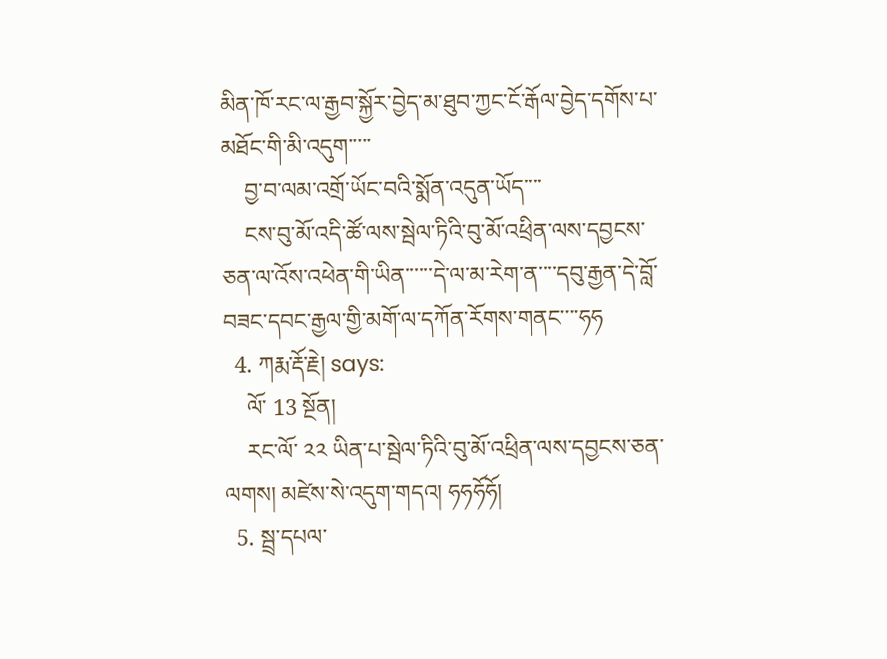མིན་ཁོ་རང་ལ་རྒྱབ་སྐྱོར་བྱེད་མ་ཐུབ་ཀྱང་ངོ་རྒོལ་བྱེད་དགོས་པ་མཐོང་གི་མི་འདུག་་་་་
    བྱ་བ་ལམ་འགྲོ་ཡོང་བའི་སྨོན་འདུན་ཡོད་་་་
    ངས་བུ་མོ་འདི་ཚོ་ལས་སྦེལ་ཏིའི་བུ་མོ་འཕྲིན་ལས་དབྱངས་ཅན་ལ་འོས་འཕེན་གི་ཡིན་་་་་་དེ་ལ་མ་རེག་ན་་་་དབུ་རྒྱན་དེ་བློ་བཟང་དབང་རྒྱལ་གྱི་མགོ་ལ་དཀོན་རོགས་གནང་་་་ཧཧ
  4. ཀརྨ་རྡོ་རྗེ། says:
    ལོ་ 13 སྔོན།
    རང་ལོ་ ༢༢ ཡིན་པ་སྦེལ་ཏིའི་བུ་མོ་འཕྲིན་ལས་དབྱངས་ཅན་ལགས། མཛེས་སེ་འདུག་གདའ། ཧཧཧོཧོ།
  5. སྦྲ་དཔལ་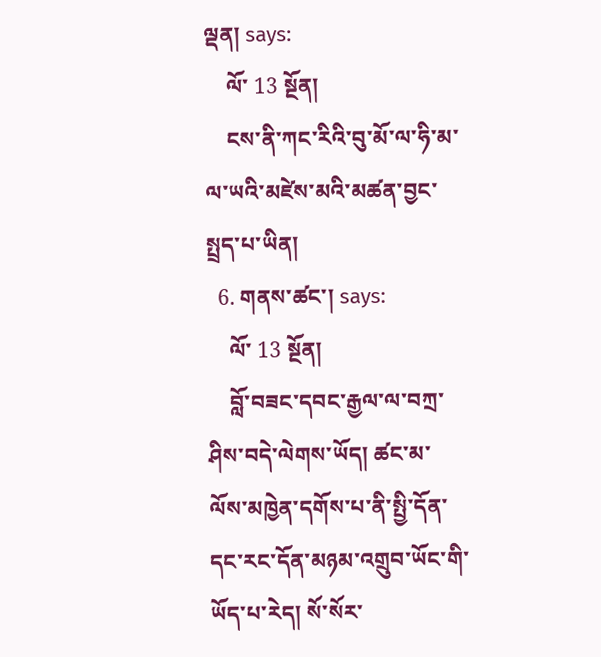ལྡན། says:
    ལོ་ 13 སྔོན།
    ངས་ནི་ཀང་རིའི་བུ་མོ་ལ་ཧི་མ་ལ་ཡའི་མཛེས་མའི་མཚན་བྱང་སྤྲད་པ་ཡིན།
  6. གནས་ཚང་། says:
    ལོ་ 13 སྔོན།
    བློ་བཟང་དབང་རྒྱལ་ལ་བཀྲ་ཤིས་བདེ་ལེགས་ཡོད། ཚང་མ་ལོས་མཁྱེན་དགོས་པ་ནི་སྤྱི་དོན་དང་རང་དོན་མཉམ་འགྲུབ་ཡོང་གི་ཡོད་པ་རེད། སོ་སོར་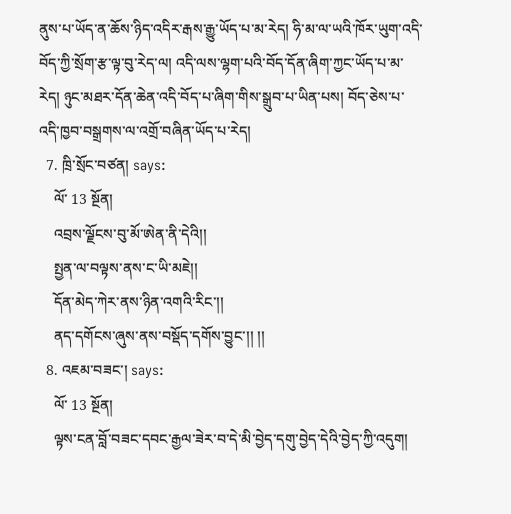ནུས་པ་ཡོད་ན་ཆོས་ཉིད་འདིར་རྒས་རྒྱུ་ཡོད་པ་མ་རེད། ཧི་མ་ལ་ཡའི་ཁོར་ཡུག་འདི་བོད་ཀྱི་སྲོག་རྩ་ལྟ་བུ་རེད་ལ། འདི་ལས་ལྷག་པའི་བོད་དོན་ཞིག་ཀྱང་ཡོད་པ་མ་རེད། ཉུང་མཐར་དོན་ཆེན་འདི་བོད་པ་ཞིག་གིས་སྒྲུབ་པ་ཡིན་པས། བོད་ཅེས་པ་འདི་ཁྱབ་བསྒྲགས་ལ་འགྲོ་བཞིན་ཡོད་པ་རེད།
  7. ཁྲི་སྲོང་བཙན། says:
    ལོ་ 13 སྔོན།
    འབྲས་ལྗོངས་བུ་མོ་ཨེན་ནི་དེའི།།
    སྤྱན་ལ་བལྟས་ནས་ང་ཡི་མཇེ།།
    དོན་མེད་ཀེར་ནས་ཉིན་འགའི་རིང་།།
    ནད་དགོངས་ཞུས་ནས་བསྡོད་དགོས་བྱུང་།། །།
  8. འཇམ་བཟང་། says:
    ལོ་ 13 སྔོན།
    ལྟས་ངན་བློ་བཟང་དབང་རྒྱལ་ཟེར་བ་དེ་མི་བྱེད་དགུ་བྱེད་དེའི་བྱེད་ཀྱི་འདུག།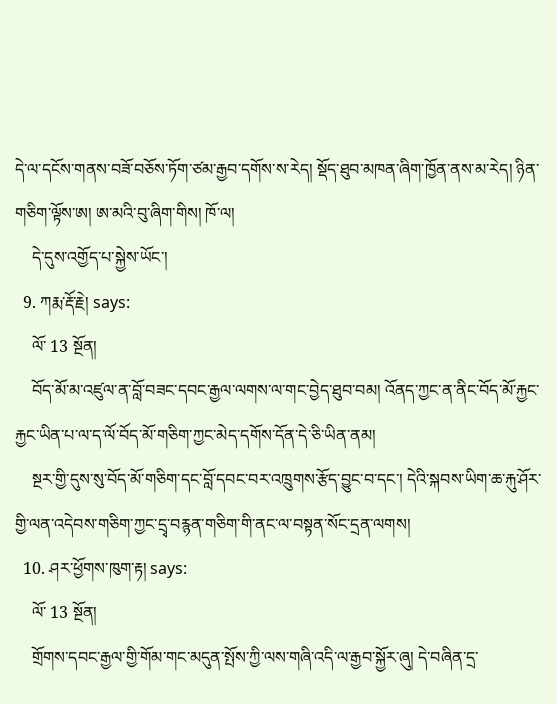དེ་ལ་དངོས་གནས་བཟོ་བཅོས་ཏོག་ཙམ་རྒྱབ་དགོས་ས་རེད། སྡོད་ཐུབ་མཁན་ཞིག་ཁྱོན་ནས་མ་རེད། ཉིན་གཅིག་ལྟོས་ཨ། ཨ་མའི་བུ་ཞིག་གིས། ཁོ་ལ།
    དེ་དུས་འགྱོད་པ་སྐྱེས་ཡོང་།
  9. ཀརྨ་རྡོ་རྗེ། says:
    ལོ་ 13 སྔོན།
    བོད་མོ་མ་འཛུལ་ན་བློ་བཟང་དབང་རྒྱལ་ལགས་ལ་གང་བྱེད་ཐུབ་བམ། འོནད་ཀྱང་ན་ནིང་བོད་མོ་རྐྱང་རྐྱང་ཡིན་པ་ལ་ད་ལོ་བོད་མོ་གཅིག་ཀྱང་མེད་དགོས་དོན་དེ་ཅི་ཡིན་ནམ།
    སྔར་གྱི་དུས་སུ་བོད་མོ་གཅིག་དང་བློ་དབང་བར་འཁྲུགས་རྩོད་བྱུང་བ་དང་། དེའི་སྐབས་ཡིག་ཆ་རྐུ་ཤོར་གྱི་ལན་འདེབས་གཅིག་ཀྱང་དྲྭ་བརྙན་གཅིག་གི་ནང་ལ་བསྟན་སོང་དྲན་ལགས།
  10. ཤར་ཕྱོགས་ཁུག་རྟ། says:
    ལོ་ 13 སྔོན།
    གྲོགས་དབང་རྒྱལ་གྱི་གོམ་གང་མདུན་སྤོས་ཀྱི་ལས་གཞི་འདི་ལ་རྒྱབ་སྐྱོར་ཞུ། དེ་བཞིན་དྲ་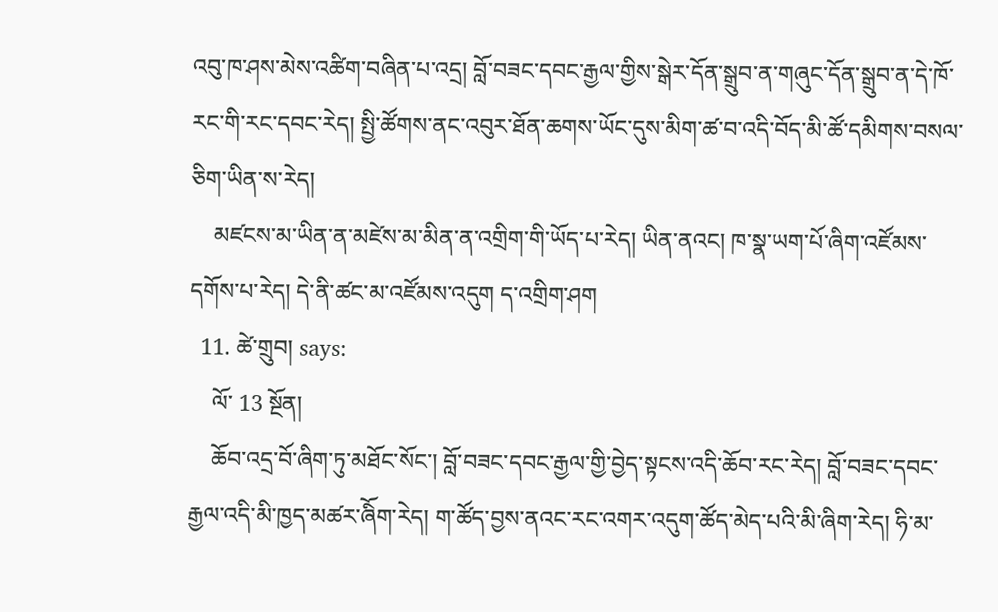འབུ་ཁ་ཤས་མེས་འཚིག་བཞིན་པ་འདྲ། བློ་བཟང་དབང་རྒྱལ་གྱིས་སྒེར་དོན་སྒྲུབ་ན་གཞུང་དོན་སྒྲུབ་ན་དེ་ཁོ་རང་གི་རང་དབང་རེད། སྤྱི་ཚོགས་ནང་འབུར་ཐོན་ཆགས་ཡོང་དུས་མིག་ཚ་བ་འདི་བོད་མི་ཚོ་དམིགས་བསལ་ཅིག་ཡིན་ས་རེད།
    མཛངས་མ་ཡིན་ན་མཛེས་མ་མིན་ན་འགྲིག་གི་ཡོད་པ་རེད། ཡིན་ནའང། ཁ་སྣ་ཡག་པོ་ཞིག་འཛོམས་དགོས་པ་རེད། དེ་ནི་ཚང་མ་འཛོམས་འདུག ད་འགྲིག་ཤག
  11. ཚེ་གྲུབ། says:
    ལོ་ 13 སྔོན།
    ཆོབ་འདྲ་བོ་ཞིག་ཏུ་མཐོང་སོང་། བློ་བཟང་དབང་རྒྱལ་གྱི་བྱེད་སྟངས་འདི་ཆོབ་རང་རེད། བློ་བཟང་དབང་རྒྱལ་འདི་མི་ཁྱད་མཚར་ཞིོག་རེད། ག་ཚོད་བྱས་ནའང་རང་འགར་འདུག་ཚོད་མེད་པའི་མི་ཞིག་རེད། ཧི་མ་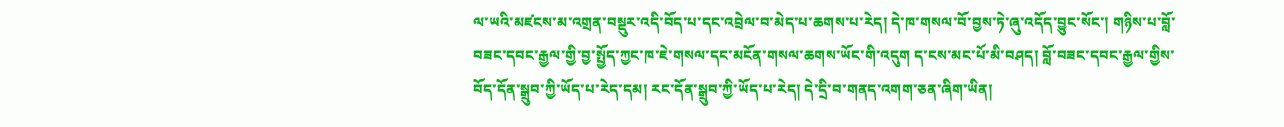ལ་ཡའི་མཛངས་མ་འགྲན་བསྡུར་འདི་བོད་པ་དང་འབྲེལ་བ་མེད་པ་ཆགས་པ་རེད། དེ་ཁ་གསལ་བོ་བྱས་ཏེ་ཞུ་འདོད་བྱུང་སོང་། གཉིས་པ་བློ་བཟང་དབང་རྒྱལ་གྱི་བྱ་སྤྱོད་ཀྱང་ཁ་ཇེ་གསལ་དང་མངོན་གསལ་ཆགས་ཡོང་གི་འདུག ད་ངས་མང་པོ་མི་བཤད། བློ་བཟང་དབང་རྒྱལ་གྱིས་བོད་དོན་སྒྲུབ་ཀྱི་ཡོད་པ་རེད་དམ། རང་དོན་སྒྲུབ་ཀྱི་ཡོད་པ་རེད། དེ་དྲི་བ་གནད་འགག་ཅན་ཞིག་ཡིན།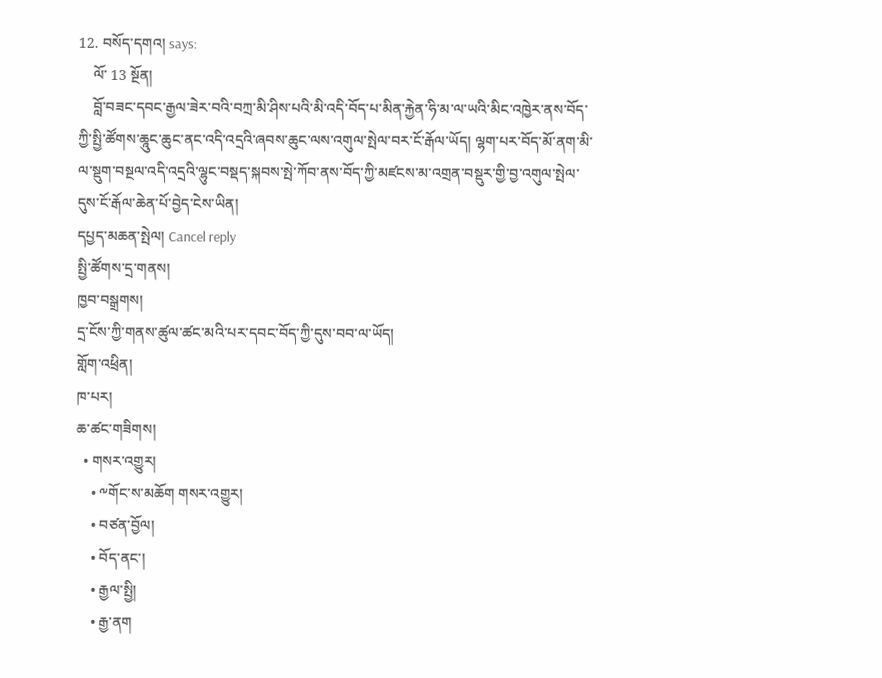12. བསོད་དགའ། says:
    ལོ་ 13 སྔོན།
    བློ་བཟང་དབང་རྒྱལ་ཟེར་བའི་བཀྲ་མི་ཤིས་པའི་མི་འདི་བོད་པ་མིན་རྐྱེན་ཧི་མ་ལ་ཡའི་མིང་འཁྱེར་ནས་བོད་ཀྱི་སྤྱི་ཚོགས་ཆཱུང་ཆུང་ནང་འདི་འདྲའི་ཞབས་ཆུང་ལས་འགུལ་སྤེལ་བར་ངོ་རྒོལ་ཡོད། ལྷག་པར་བོད་མོ་ནག་མི་ལ་སྡུག་བསྔལ་འདི་འདྲའི་ལྷུང་བསྡད་སྐབས་སྤེ་ཀོབ་ནས་བོད་ཀྱི་མཛངས་མ་འགྲན་བསྡུར་གྱི་བྱ་འགུལ་སྤེལ་དུས་ངོ་རྒོལ་ཆེན་པོ་བྱེད་ངེས་ཡིན།
དཔྱད་མཆན་སྤེལ། Cancel reply
སྤྱི་ཚོགས་དྲ་གནས།
ཁྱབ་བསྒྲགས།
དྲ་ངོས་ཀྱི་གནས་ཚུལ་ཚང་མའི་པར་དབང་བོད་ཀྱི་དུས་བབ་ལ་ཡོད།
གློག་འཕྲིན།
ཁ་པར།
ཆ་ཚང་གཟིགས།
  • གསར་འགྱུར།
    • ༸གོང་ས་མཆོག གསར་འགྱུར།
    • བཙན་བྱོལ།
    • བོད་ནང་།
    • རྒྱལ་སྤྱི།
    • རྒྱ་ནག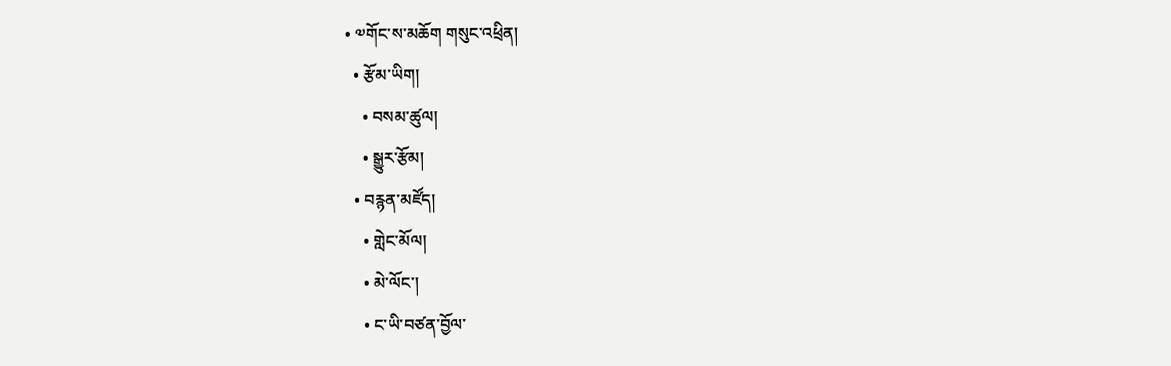• ༧གོང་ས་མཆོག གསུང་འཕྲིན།
  • རྩོམ་ཡིག།
    • བསམ་ཚུལ།
    • སྒྱུར་རྩོམ།
  • བརྙན་མཛོད།
    • གླེང་མོལ།
    • མེ་ལོང་།
    • ང་ཡི་བཙན་བྱོལ་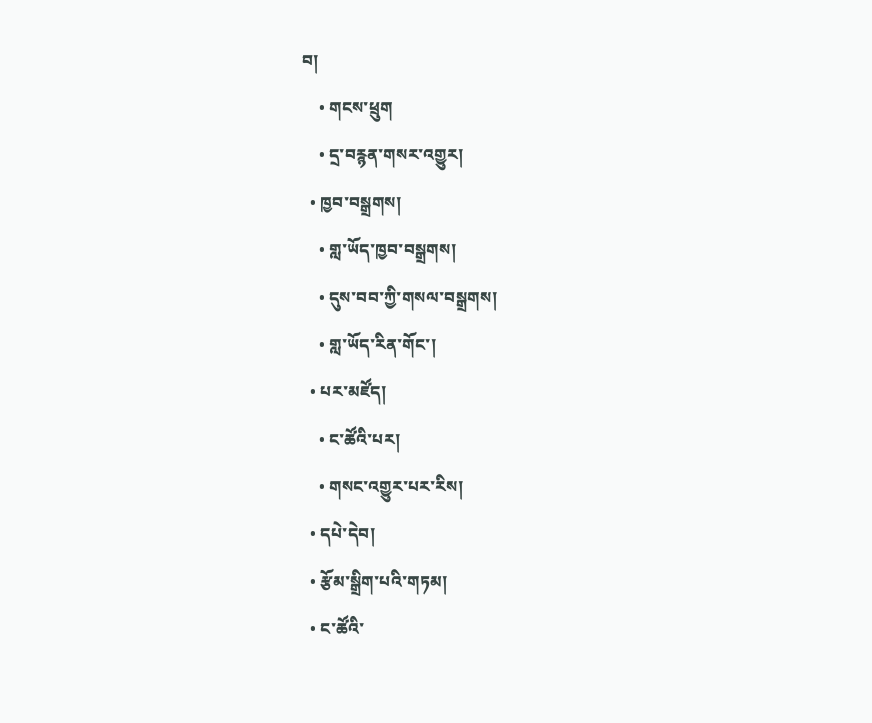བ།
    • གངས་ཕྲུག
    • དྲ་བརྙན་གསར་འགྱུར།
  • ཁྱབ་བསྒྲགས།
    • གླ་ཡོད་ཁྱབ་བསྒྲགས།
    • དུས་བབ་ཀྱི་གསལ་བསྒྲགས།
    • གླ་ཡོད་རིན་གོང་།
  • པར་མཛོད།
    • ང་ཚོའི་པར།
    • གསང་འགྱུར་པར་རིས།
  • དཔེ་དེབ།
  • རྩོམ་སྒྲིག་པའི་གཏམ།
  • ང་ཚོའི་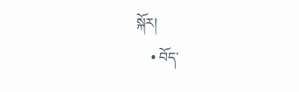སྐོར།
    • བོད་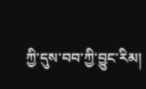ཀྱི་དུས་བབ་ཀྱི་བྱུང་རིམ།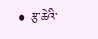• རྩ་ཆེའི་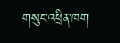གསུང་འཕྲིན་ཁག